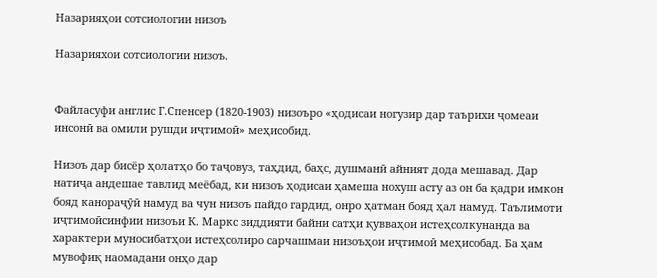Назарияҳои сотсиологии низоъ

Назарияхои сотсиологии низоъ.


Файласуфи англис Г.Спенсер (1820-1903) низоъро «ҳодисаи ногузир дар таърихи ҷомеаи инсонӣ ва омили рушди иҷтимоӣ» меҳисобид.

Низоъ дар бисёр ҳолатҳо бо таҷовуз, таҳдид, баҳс, душманӣ айният дода мешавад. Дар натиҷа андешае тавлид меёбад, ки низоъ ҳодисаи ҳамеша нохуш асту аз он ба қадри имкон бояд канораҷӯӣ намуд ва чун низоъ пайдо гардид, онро ҳатман бояд ҳал намуд. Таълимоти иҷтимоӣсинфии низоъи К. Маркс зиддияти байни сатҳи қувваҳои истеҳсолкунанда ва характери муносибатҳои истеҳсолиро сарчашмаи низоъҳои иҷтимоӣ меҳисобад. Ба ҳам мувофиқ наомадани онҳо дар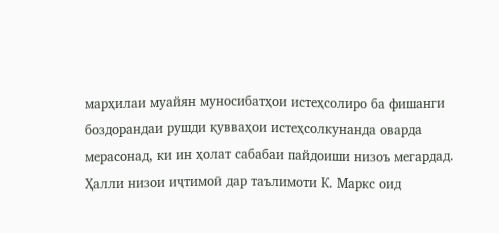марҳилаи муайян муносибатҳои истеҳсолиро ба фишанги боздорандаи рушди қувваҳои истеҳсолкунанда оварда мерасонад, ки ин ҳолат сабабаи пайдоиши низоъ мегардад. Ҳалли низои иҷтимоӣ дар таълимоти К. Маркс оид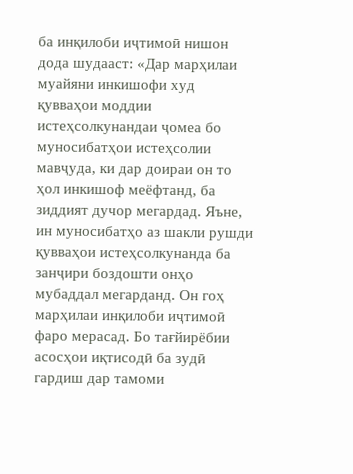ба инқилоби иҷтимоӣ нишон дода шудааст: «Дар марҳилаи муайяни инкишофи худ қувваҳои моддии истеҳсолкунандаи ҷомеа бо муносибатҳои истеҳсолии мавҷуда, ки дар доираи он то ҳол инкишоф меёфтанд, ба зиддият дучор мегардад. Яъне, ин муносибатҳо аз шакли рушди қувваҳои истеҳсолкунанда ба занҷири боздошти онҳо мубаддал мегарданд. Он гоҳ марҳилаи инқилоби иҷтимоӣ фаро мерасад. Бо тағйирёбии асосҳои иқтисодӣ ба зудӣ гардиш дар тамоми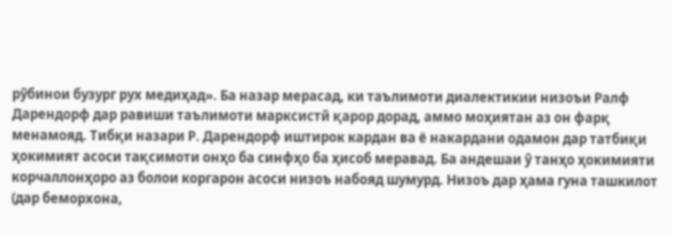рӯбинои бузург рух медиҳад». Ба назар мерасад, ки таълимоти диалектикии низоъи Ралф Дарендорф дар равиши таълимоти марксистӣ қарор дорад, аммо моҳиятан аз он фарқ менамояд. Тибқи назари Р. Дарендорф иштирок кардан ва ё накардани одамон дар татбиқи ҳокимият асоси тақсимоти онҳо ба синфҳо ба ҳисоб меравад. Ба андешаи ӯ танҳо ҳокимияти корчаллонҳоро аз болои коргарон асоси низоъ набояд шумурд. Низоъ дар ҳама гуна ташкилот (дар беморхона,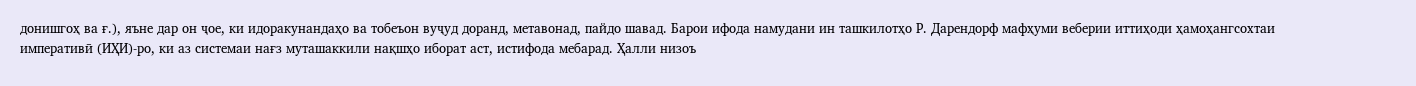донишгоҳ ва ғ.), яъне дар он ҷое, ки идоракунандаҳо ва тобеъон вуҷуд доранд, метавонад, пайдо шавад. Барои ифода намудани ин ташкилотҳо Р. Дарендорф мафҳуми веберии иттиҳоди ҳамоҳангсохтаи императивӣ (ИҲИ)-ро, ки аз системаи нағз муташаккили нақшҳо иборат аст, истифода мебарад. Ҳалли низоъ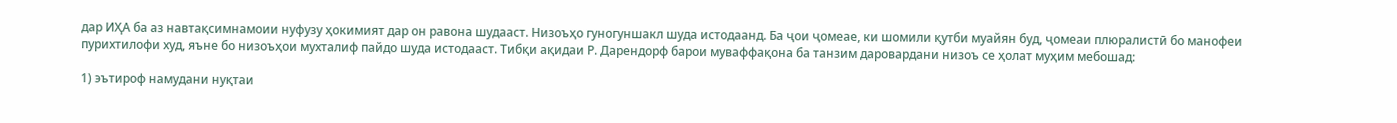дар ИҲА ба аз навтақсимнамоии нуфузу ҳокимият дар он равона шудааст. Низоъҳо гуногуншакл шуда истодаанд. Ба ҷои ҷомеае, ки шомили қутби муайян буд, ҷомеаи плюралистӣ бо манофеи пурихтилофи худ, яъне бо низоъҳои мухталиф пайдо шуда истодааст. Тибқи ақидаи Р. Дарендорф барои муваффақона ба танзим даровардани низоъ се ҳолат муҳим мебошад:

1) эътироф намудани нуқтаи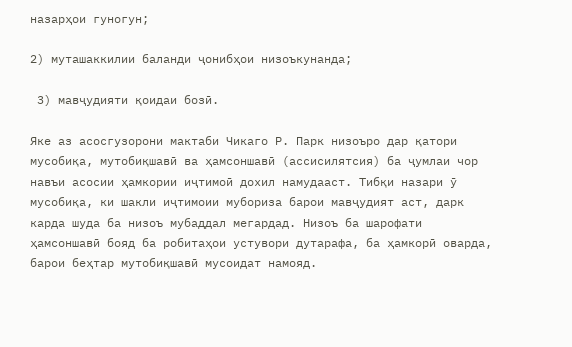назарҳои гуногун;

2) муташаккилии баланди ҷонибҳои низоъкунанда;

 3) мавҷудияти қоидаи бозӣ.

Яке аз асосгузорони мактаби Чикаго Р. Парк низоъро дар қатори мусобиқа, мутобиқшавӣ ва ҳамсоншавӣ (ассисилятсия) ба ҷумлаи чор навъи асосии ҳамкории иҷтимоӣ дохил намудааст. Тибқи назари ӯ мусобиқа, ки шакли иҷтимоии мубориза барои мавҷудият аст, дарк карда шуда ба низоъ мубаддал мегардад. Низоъ ба шарофати ҳамсоншавӣ бояд ба робитаҳои устувори дутарафа, ба ҳамкорӣ оварда, барои беҳтар мутобиқшавӣ мусоидат намояд.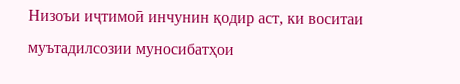Низоъи иҷтимоӣ инчунин қодир аст, ки воситаи муътадилсозии муносибатҳои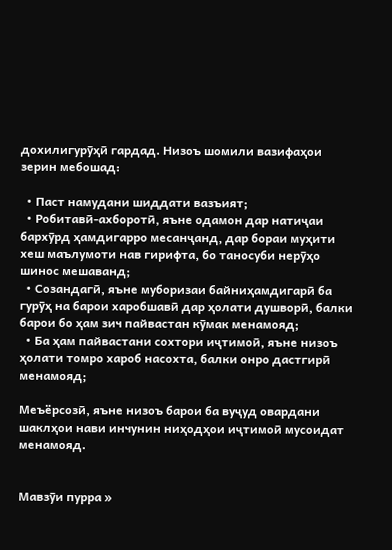дохилигурӯҳӣ гардад. Низоъ шомили вазифаҳои зерин мебошад:

  • Паст намудани шиддати вазъият;
  • Робитавӣ-ахборотӣ, яъне одамон дар натиҷаи бархӯрд ҳамдигарро месанҷанд, дар бораи муҳити хеш маълумоти нав гирифта, бо таносуби нерӯҳо шинос мешаванд;
  • Созандагӣ, яъне муборизаи байниҳамдигарӣ ба гурӯҳ на барои харобшавӣ дар ҳолати душворӣ, балки барои бо ҳам зич пайвастан кӯмак менамояд;
  • Ба ҳам пайвастани сохтори иҷтимоӣ, яъне низоъ ҳолати томро хароб насохта, балки онро дастгирӣ менамояд;

Меъёрсозӣ, яъне низоъ барои ба вуҷуд овардани шаклҳои нави инчунин ниҳодҳои иҷтимоӣ мусоидат менамояд.


Мавзӯи пурра »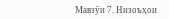Мавзӯи 7. Низоъҳои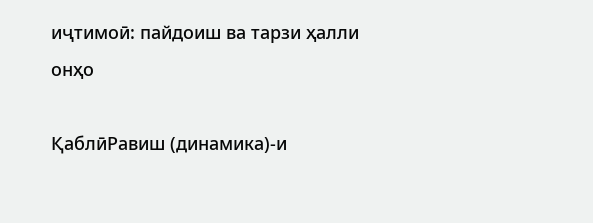иҷтимоӣ: пайдоиш ва тарзи ҳалли онҳо

ҚаблӣРавиш (динамика)-и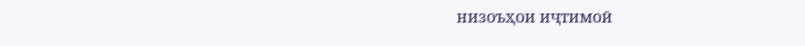низоъҳои иҷтимоӣ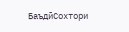БаъдӣСохтори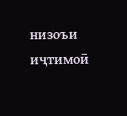низоъи иҷтимоӣ